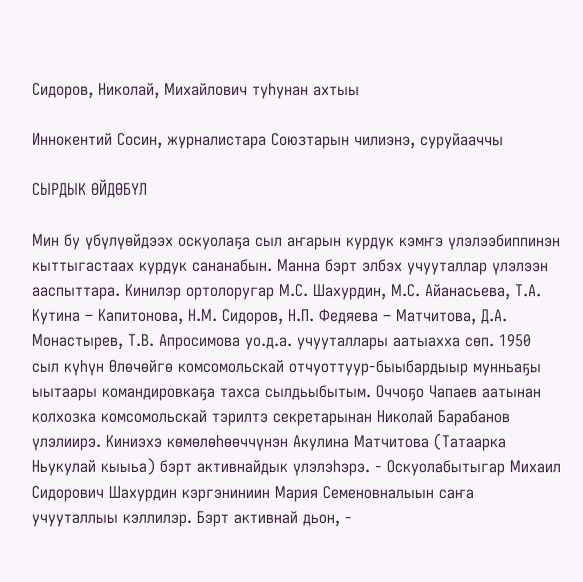Сидоров, Николай, Михайлович туһунан ахтыы

Иннокентий Сосин, журналистара Союзтарын чилиэнэ, суруйааччы

СЫРДЫК ӨЙДӨБҮЛ

Мин бу үбүлүөйдээх оскуолаҕа сыл аҥарын курдук кэмҥэ үлэлээбиппинэн кыттыгастаах курдук сананабын. Манна бэрт элбэх учууталлар үлэлээн ааспыттара. Кинилэр ортолоругар М.С. Шахурдин, М.С. Айанасьева, Т.А. Кутина – Капитонова, Н.М. Сидоров, Н.П. Федяева – Матчитова, Д.А. Монастырев, Т.В. Апросимова уо.д.а. учууталлары аатыахха сөп. 1950 сыл күһүн Өлөчөйгө комсомольскай отчуоттуур-быыбардыыр мунньаҕы ыытаары командировкаҕа тахса сылдьыбытым. Оччоҕо Чапаев аатынан колхозка комсомольскай тэрилтэ секретарынан Николай Барабанов үлэлиирэ. Киниэхэ көмөлөһөөччүнэн Акулина Матчитова (Татаарка Ньукулай кыыьа) бэрт активнайдык үлэлэһэрэ. - Оскуолабытыгар Михаил Сидорович Шахурдин кэргэниниин Мария Семеновналыын саҥа учууталлыы кэллилэр. Бэрт активнай дьон, -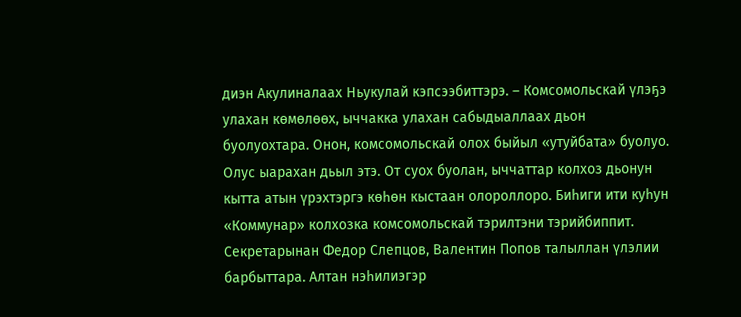диэн Акулиналаах Ньукулай кэпсээбиттэрэ. – Комсомольскай үлэҕэ улахан көмөлөөх, ыччакка улахан сабыдыаллаах дьон буолуохтара. Онон, комсомольскай олох быйыл «утуйбата» буолуо. Олус ыарахан дьыл этэ. От суох буолан, ыччаттар колхоз дьонун кытта атын үрэхтэргэ көһөн кыстаан олороллоро. Биһиги ити куһун «Коммунар» колхозка комсомольскай тэрилтэни тэрийбиппит. Секретарынан Федор Слепцов, Валентин Попов талыллан үлэлии барбыттара. Алтан нэһилиэгэр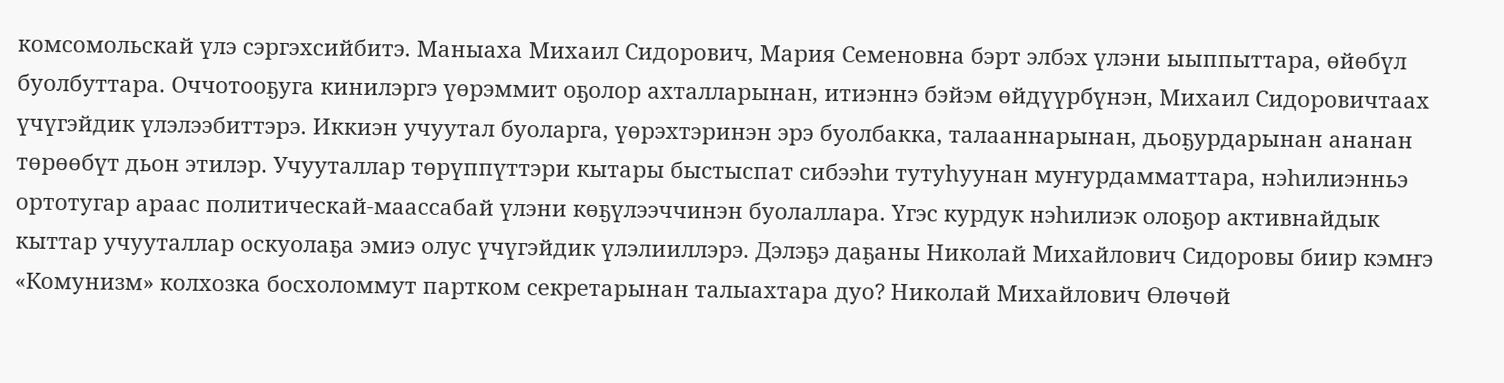комсомольскай үлэ сэргэхсийбитэ. Маныаха Михаил Сидорович, Мария Семеновна бэрт элбэх үлэни ыыппыттара, өйөбүл буолбуттара. Оччотооҕуга кинилэргэ үөрэммит оҕолор ахталларынан, итиэннэ бэйэм өйдүүрбүнэн, Михаил Сидоровичтаах үчүгэйдик үлэлээбиттэрэ. Иккиэн учуутал буоларга, үөрэхтэринэн эрэ буолбакка, талааннарынан, дьоҕурдарынан ананан төрөөбүт дьон этилэр. Учууталлар төрүппүттэри кытары быстыспат сибээһи тутуһуунан муҥурдамматтара, нэһилиэнньэ ортотугар араас политическай-маассабай үлэни көҕүлээччинэн буолаллара. Үгэс курдук нэһилиэк олоҕор активнайдык кыттар учууталлар оскуолаҕа эмиэ олус үчүгэйдик үлэлииллэрэ. Дэлэҕэ даҕаны Николай Михайлович Сидоровы биир кэмҥэ «Комунизм» колхозка босхоломмут партком секретарынан талыахтара дуо? Николай Михайлович Өлөчөй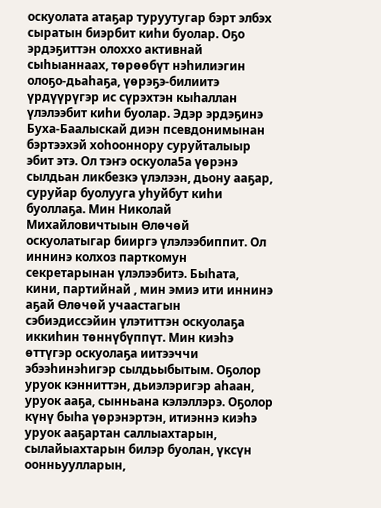оскуолата атаҕар туруутугар бэрт элбэх сыратын биэрбит киһи буолар. Оҕо эрдэҕиттэн олоххо активнай сыһыаннаах, төрөөбүт нэһилиэгин олоҕо-дьаһаҕа, үөрэҕэ-билиитэ үрдүүрүгэр ис сүрэхтэн кыһаллан үлэлээбит киһи буолар. Эдэр эрдэҕинэ Буха-Баалыскай диэн псевдонимынан бэртээхэй хоһооннору суруйталыыр эбит этэ. Ол тэҥэ оскуола5а үөрэнэ сылдьан ликбезкэ үлэлээн, дьону ааҕар, суруйар буолууга уһуйбут киһи буоллаҕа. Мин Николай Михайловичтыын Өлөчөй оскуолатыгар бииргэ үлэлээбиппит. Ол иннинэ колхоз парткомун секретарынан үлэлээбитэ. Быһата, кини, партийнай , мин эмиэ ити иннинэ аҕай Өлөчөй учаастагын сэбиэдиссэйин үлэтиттэн оскуолаҕа иккиһин төннүбүппүт. Мин киэһэ өттүгэр оскуолаҕа иитээччи эбээһинэһигэр сылдьыбытым. Оҕолор уруок кэнниттэн, дьиэлэригэр аһаан, уруок ааҕа, сынньана кэлэллэрэ. Оҕолор күнү быһа үөрэнэртэн, итиэннэ киэһэ уруок ааҕартан саллыахтарын, сылайыахтарын билэр буолан, үксүн оонньуулларын,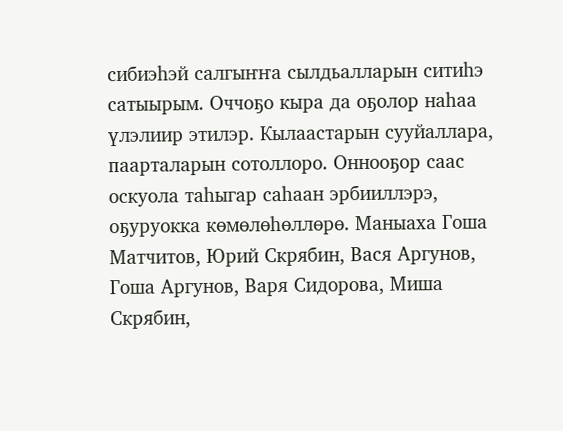сибиэһэй салгыҥҥа сылдьалларын ситиһэ сатыырым. Оччоҕо кыра да оҕолор наһаа үлэлиир этилэр. Кылаастарын сууйаллара, паарталарын сотоллоро. Оннооҕор саас оскуола таһыгар саһаан эрбииллэрэ, оҕуруокка көмөлөһөллөрө. Маныаха Гоша Матчитов, Юрий Скрябин, Вася Аргунов, Гоша Аргунов, Варя Сидорова, Миша Скрябин,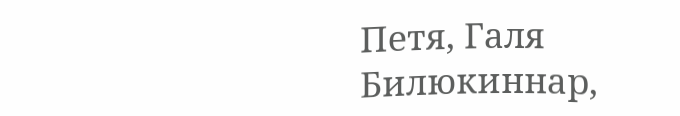Петя, Галя Билюкиннар,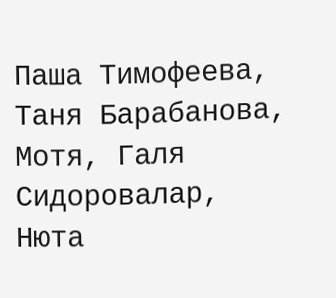Паша Тимофеева, Таня Барабанова, Мотя, Галя Сидоровалар, Нюта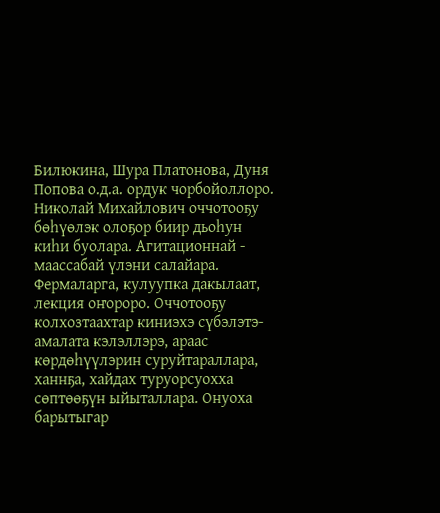Билюкина, Шура Платонова, Дуня Попова о.д.а. ордук чорбойоллоро. Николай Михайлович оччотооҕу бөһүөлэк олоҕор биир дьоһун киһи буолара. Агитационнай - маассабай үлэни салайара. Фермаларга, кулуупка дакылаат, лекция оҥороро. Оччотооҕу колхозтаахтар киниэхэ сүбэлэтэ-амалата кэлэллэрэ, араас көрдөһүүлэрин суруйтараллара, ханнҕа, хайдах туруорсуохха сөптөөҕүн ыйыталлара. Онуоха барытыгар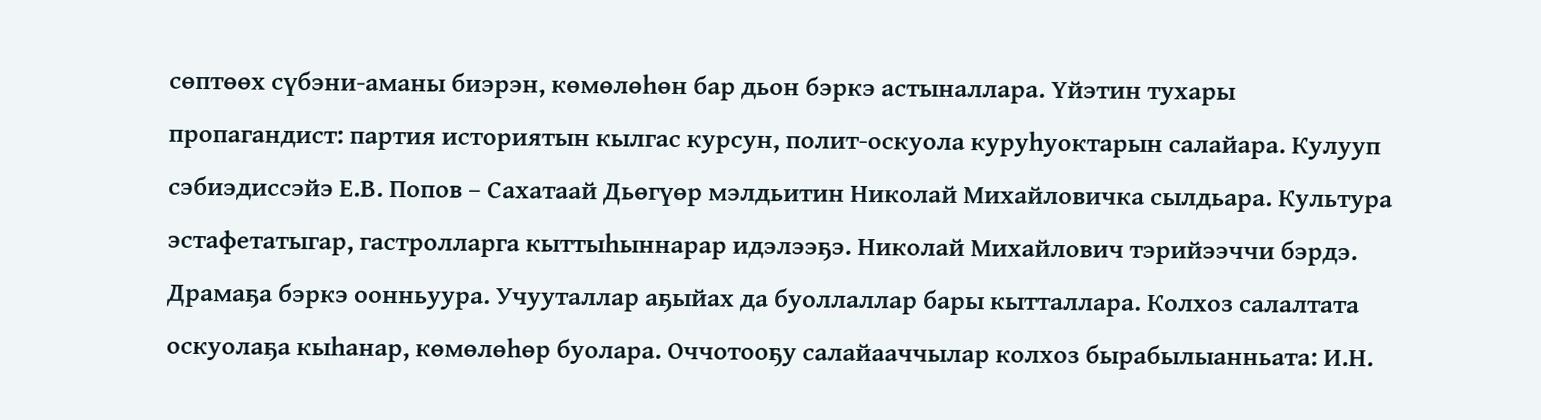сөптөөх сүбэни-аманы биэрэн, көмөлөһөн бар дьон бэркэ астыналлара. Үйэтин тухары пропагандист: партия историятын кылгас курсун, полит-оскуола куруһуоктарын салайара. Кулууп сэбиэдиссэйэ Е.В. Попов – Сахатаай Дьөгүөр мэлдьитин Николай Михайловичка сылдьара. Культура эстафетатыгар, гастролларга кыттыһыннарар идэлээҕэ. Николай Михайлович тэрийээччи бэрдэ. Драмаҕа бэркэ оонньуура. Учууталлар аҕыйах да буоллаллар бары кытталлара. Колхоз салалтата оскуолаҕа кыһанар, көмөлөһөр буолара. Оччотооҕу салайааччылар колхоз бырабылыанньата: И.Н.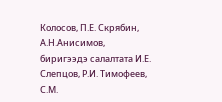Колосов, П.Е. Скрябин, А.Н.Анисимов, биригээдэ салалтата И.Е. Слепцов, Р.И. Тимофеев, С.М.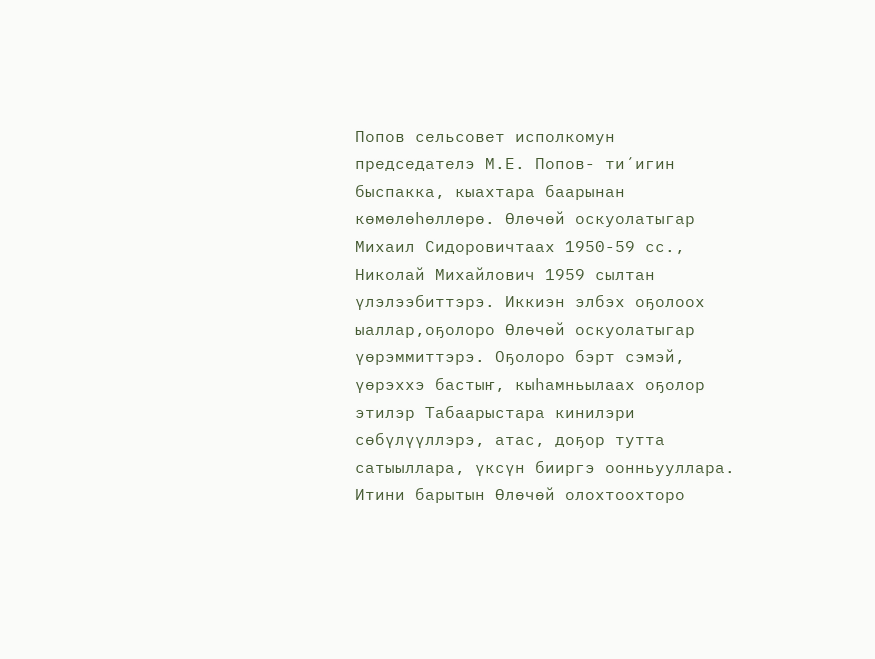Попов сельсовет исполкомун председателэ М.Е. Попов- ти´игин быспакка, кыахтара баарынан көмөлөһөллөрө. Өлөчөй оскуолатыгар Михаил Сидоровичтаах 1950-59 сс., Николай Михайлович 1959 сылтан үлэлээбиттэрэ. Иккиэн элбэх оҕолоох ыаллар,оҕолоро Өлөчөй оскуолатыгар үөрэммиттэрэ. Оҕолоро бэрт сэмэй, үөрэххэ бастыҥ, кыһамньылаах оҕолор этилэр Табаарыстара кинилэри сөбүлүүллэрэ, атас, доҕор тутта сатыыллара, үксүн бииргэ оонньууллара. Итини барытын Өлөчөй олохтоохторо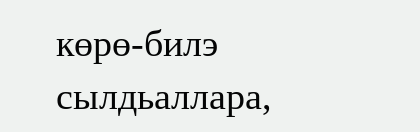көрө-билэ сылдьаллара,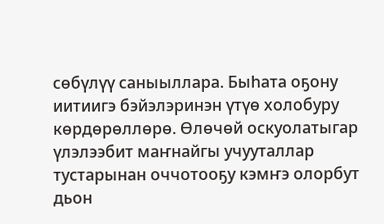сөбүлүү саныыллара. Быһата оҕону иитиигэ бэйэлэринэн үтүө холобуру көрдөрөллөрө. Өлөчөй оскуолатыгар үлэлээбит маҥнайгы учууталлар тустарынан оччотооҕу кэмҥэ олорбут дьон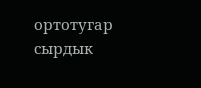ортотугар сырдык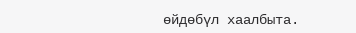өйдөбүл хаалбыта.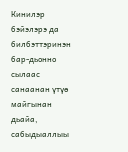Кинилэр бэйэлэрэ да билбэттэринэн бар-дьонно сылаас санаанан үтүө майгынан дьайа, сабыдыаллыы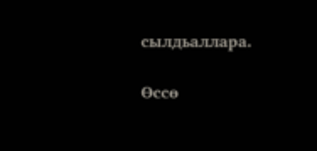сылдьаллара.

Өссө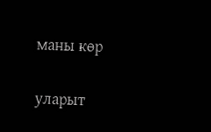маны көр

уларыт